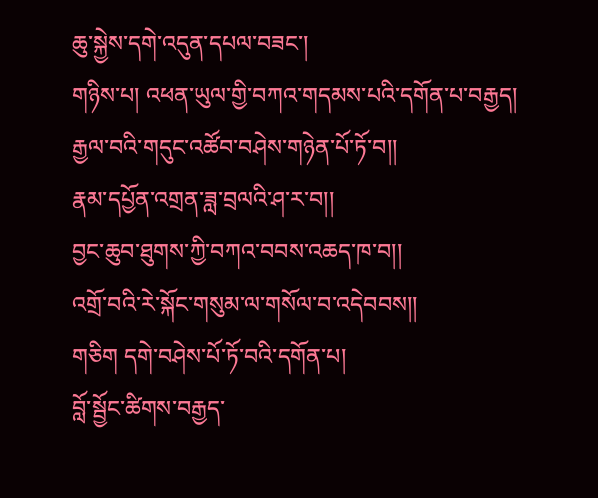ཆུ་སྐྱེས་དགེ་འདུན་དཔལ་བཟང་།
གཉིས་པ། འཕན་ཡུལ་གྱི་བཀའ་གདམས་པའི་དགོན་པ་བརྒྱད།
རྒྱལ་བའི་གདུང་འཚོབ་བཤེས་གཉེན་པོ་ཏོ་བ།།
རྣམ་དཔྱོན་འགྲན་ཟླ་བྲལའི་ཤ་ར་བ།།
བྱང་ཆུབ་ཐུགས་ཀྱི་བཀའ་བབས་འཆད་ཁ་བ།།
འགྲོ་བའི་རེ་སྐོང་གསུམ་ལ་གསོལ་བ་འདེབབས།།
གཅིག དགེ་བཤེས་པོ་ཏོ་བའི་དགོན་པ།
བློ་སྦྱོང་ཚིགས་བརྒྱད་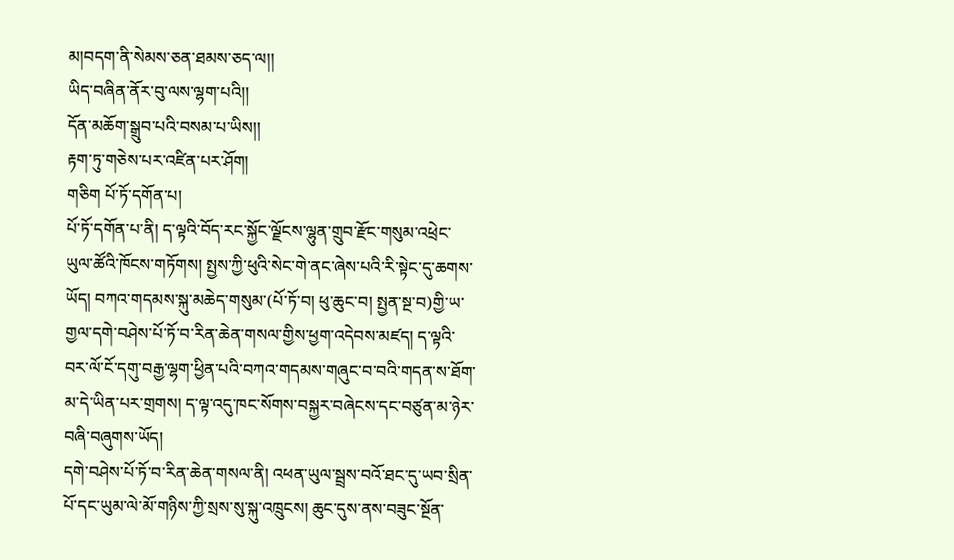མ།བདག་ནི་སེམས་ཅན་ཐམས་ཅད་ལ།།
ཡིད་བཞིན་ནོར་བུ་ལས་ལྷག་པའི།།
དོན་མཆོག་སྒྲུབ་པའི་བསམ་པ་ཡིས།།
རྟག་ཏུ་གཅེས་པར་འཛིན་པར་ཤོག།
གཅིག པོ་ཏོ་དགོན་པ།
པོ་ཏོ་དགོན་པ་ནི། ད་ལྟའི་བོད་རང་སྐྱོང་ལྗོངས་ལྷུན་གྲུབ་རྫོང་གསུམ་འཕྲེང་ཡུལ་ཚོའི་ཁོངས་གཏོགས། སྤྱས་ཀྱི་ཕུའི་སེང་གེ་ནང་ཞེས་པའི་རི་སྟེང་དུ་ཆགས་ཡོད། བཀའ་གདམས་སྐུ་མཆེད་གསུམ་(པོ་ཏོ་བ། ཕུ་ཆུང་བ། སྤྱན་སྔ་བ)གྱི་ཡ་གྱལ་དགེ་བཤེས་པོ་ཏོ་བ་རིན་ཆེན་གསལ་གྱིས་ཕྱག་འདེབས་མཛད། ད་ལྟའི་བར་ལོ་ངོ་དགུ་བརྒྱ་ལྷག་ཕྱིན་པའི་བཀའ་གདམས་གཞུང་བ་བའི་གདན་ས་ཐོག་མ་དེ་ཡིན་པར་གྲགས། ད་ལྟ་འདུ་ཁང་སོགས་བསྐྱར་བཞེངས་དང་བཙུན་མ་ཉེར་བཞི་བཞུགས་ཡོད།
དགེ་བཤེས་པོ་ཏོ་བ་རིན་ཆེན་གསལ་ནི། འཕན་ཡུལ་སྦྲས་བའོ་ཐང་དུ་ཡབ་སྲིན་པོ་དང་ཡུམ་ལེ་མོ་གཉིས་ཀྱི་སྲས་སུ་སྐུ་འཁྲུངས། ཆུང་དུས་ནས་བཟུང་སྔོན་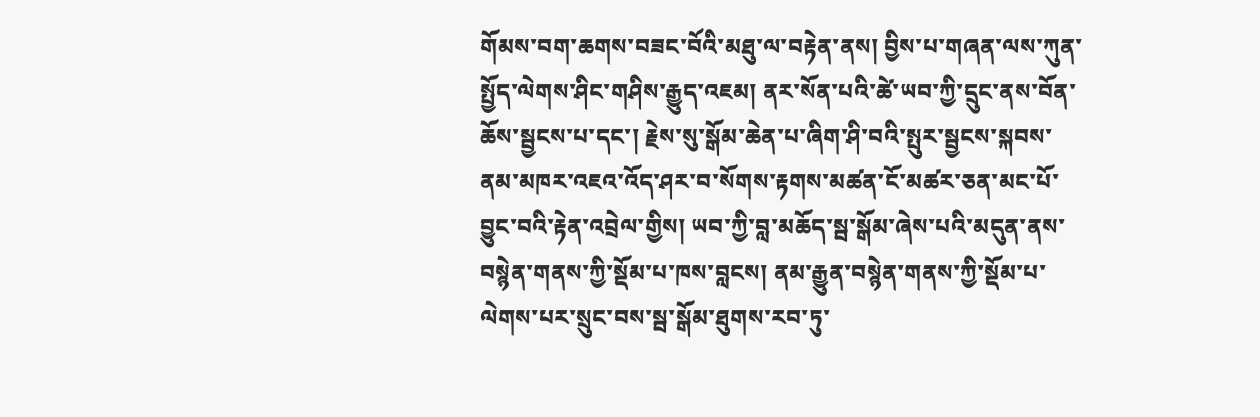གོམས་བག་ཆགས་བཟང་བོའི་མཐུ་ལ་བརྟེན་ནས། བྱིས་པ་གཞན་ལས་ཀུན་སྤྱོད་ལེགས་ཤིང་གཤིས་རྒྱུད་འཇམ། ནར་སོན་པའི་ཚེ་ཡབ་ཀྱི་དྲུང་ནས་བོན་ཆོས་སྦྱངས་པ་དང་། རྗེས་སུ་སྒོམ་ཆེན་པ་ཞིག་ཤི་བའི་སྤུར་སྦྱངས་སྐབས་ནམ་མཁར་འཇའ་འོད་ཤར་བ་སོགས་རྟགས་མཚན་ངོ་མཚར་ཅན་མང་པོ་བྱུང་བའི་རྟེན་འབྲེལ་གྱིས། ཡབ་ཀྱི་བླ་མཆོད་སྦ་སྒོམ་ཞེས་པའི་མདུན་ནས་བསྙེན་གནས་ཀྱི་སྡོམ་པ་ཁས་བླངས། ནམ་རྒྱུན་བསྙེན་གནས་ཀྱི་སྡོམ་པ་ལེགས་པར་སྲུང་བས་སྦ་སྒོམ་ཐུགས་རབ་ཏུ་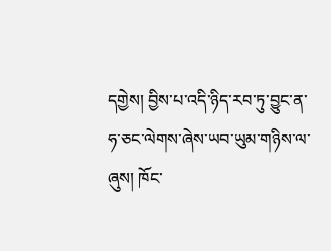དགྱེས། བྱིས་པ་འདི་ཉིད་རབ་ཏུ་བྱུང་ན་ཧ་ཅང་ལེགས་ཞེས་ཡབ་ཡུམ་གཉིས་ལ་ཞུས། ཁོང་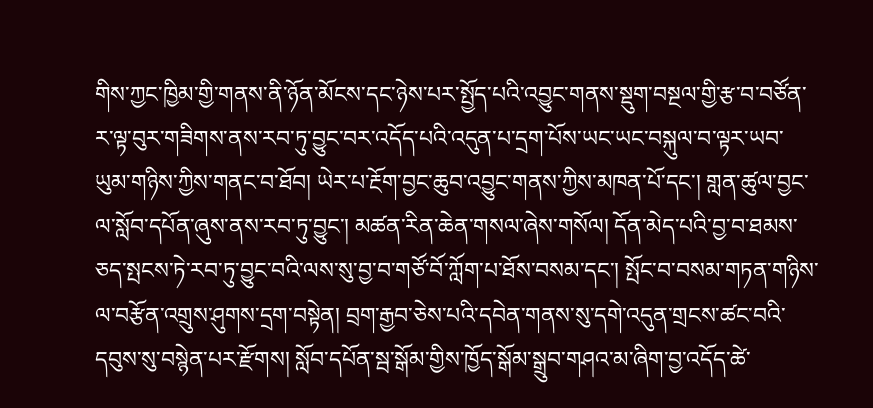གིས་ཀྱང་ཁྱིམ་གྱི་གནས་ནི་ཉོན་མོངས་དང་ཉེས་པར་སྤྱོད་པའི་འབྱུང་གནས་སྡུག་བསྔལ་གྱི་རྩ་བ་བཙོན་ར་ལྟ་བུར་གཟིགས་ནས་རབ་ཏུ་བྱུང་བར་འདོད་པའི་འདུན་པ་དྲག་པོས་ཡང་ཡང་བསྐུལ་བ་ལྟར་ཡབ་ཡུམ་གཉིས་ཀྱིས་གནང་བ་ཐོབ། ཡེར་པ་རྔོག་བྱང་ཆུབ་འབྱུང་གནས་ཀྱིས་མཁན་པོ་དང་། གླན་ཚུལ་བྱང་ལ་སློབ་དཔོན་ཞུས་ནས་རབ་ཏུ་བྱུང་། མཚན་རིན་ཆེན་གསལ་ཞེས་གསོལ། དོན་མེད་པའི་བྱ་བ་ཐམས་ཅད་སྤངས་ཏེ་རབ་ཏུ་བྱུང་བའི་ལས་སུ་བྱ་བ་གཙོ་བོ་ཀློག་པ་ཐོས་བསམ་དང་། སྤོང་བ་བསམ་གཏན་གཉིས་ལ་བརྩོན་འགྲུས་ཤུགས་དྲག་བསྟེན། བྲག་རྒྱབ་ཅེས་པའི་དབེན་གནས་སུ་དགེ་འདུན་གྲངས་ཚང་བའི་དབུས་སུ་བསྙེན་པར་རྫོགས། སློབ་དཔོན་སྦ་སྒོམ་གྱིས་ཁྱོད་སྒོམ་སྒྲུབ་གཤའ་མ་ཞིག་བྱ་འདོད་ཚེ་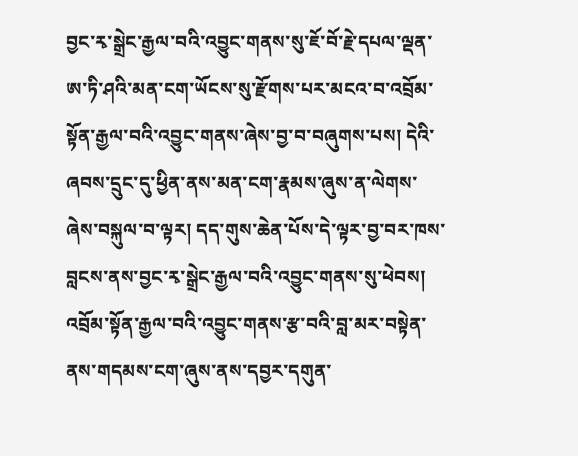བྱང་རྭ་སྒྲེང་རྒྱལ་བའི་འབྱུང་གནས་སུ་ཇོ་བོ་རྗེ་དཔལ་ལྡན་ཨ་ཏི་ཤའི་མན་ངག་ཡོངས་སུ་རྫོགས་པར་མངའ་བ་འབྲོམ་སྟོན་རྒྱལ་བའི་འབྱུང་གནས་ཞེས་བྱ་བ་བཞུགས་པས། དེའི་ཞབས་དྲུང་དུ་ཕྱིན་ནས་མན་ངག་རྣམས་ཞུས་ན་ལེགས་ཞེས་བསྐུལ་བ་ལྟར། དད་གུས་ཆེན་པོས་དེ་ལྟར་བྱ་བར་ཁས་བླངས་ནས་བྱང་རྭ་སྒྲེང་རྒྱལ་བའི་འབྱུང་གནས་སུ་ཕེབས། འབྲོམ་སྟོན་རྒྱལ་བའི་འབྱུང་གནས་རྩ་བའི་བླ་མར་བསྟེན་ནས་གདམས་ངག་ཞུས་ནས་དབྱར་དགུན་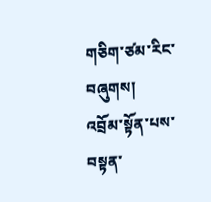གཅིག་ཙམ་རིང་བཞུགས།
འབྲོམ་སྟོན་པས་བསྟན་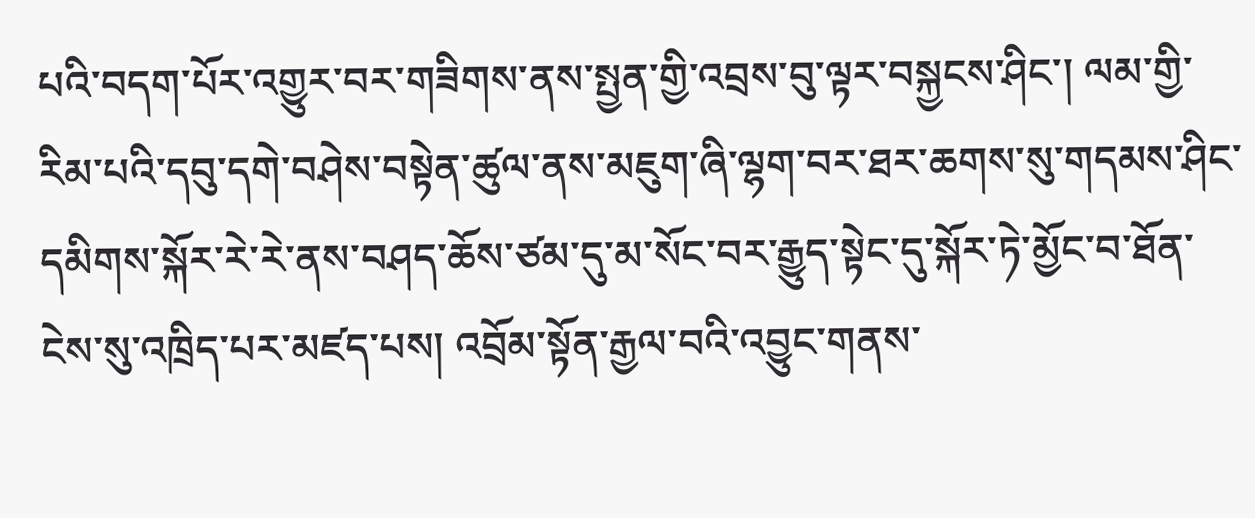པའི་བདག་པོར་འགྱུར་བར་གཟིགས་ནས་སྤྱན་གྱི་འབྲས་བུ་ལྟར་བསྐྱངས་ཤིང་། ལམ་གྱི་རིམ་པའི་དབུ་དགེ་བཤེས་བསྟེན་ཚུལ་ནས་མཇུག་ཞི་ལྷག་བར་ཐར་ཆགས་སུ་གདམས་ཤིང་དམིགས་སྐོར་རེ་རེ་ནས་བཤད་ཆོས་ཙམ་དུ་མ་སོང་བར་རྒྱུད་སྟེང་དུ་སྐོར་ཏེ་མྱོང་བ་ཐོན་ངེས་སུ་འཁྲིད་པར་མཛད་པས། འབྲོམ་སྟོན་རྒྱལ་བའི་འབྱུང་གནས་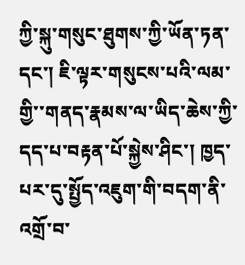ཀྱི་སྐུ་གསུང་ཐུགས་ཀྱི་ཡོན་ཏན་དང་། ཇི་ལྟར་གསུངས་པའི་ལམ་གྱི་་གནད་རྣམས་ལ་ཡིད་ཆེས་ཀྱི་དད་པ་བརྟན་པོ་སྐྱེས་ཤིང་། ཁྱད་པར་དུ་སྤྱོད་འཇུག་གི་བདག་ནི་འགྲོ་བ་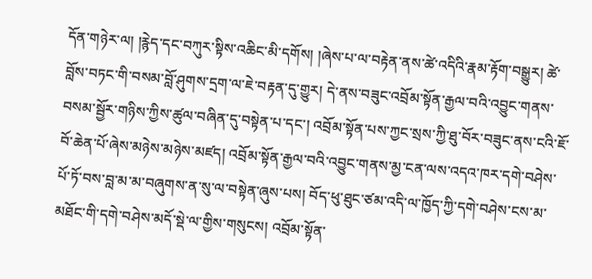དོན་གཉེར་ལ། །རྙེད་དང་བཀུར་སྟིས་འཆིང་མི་དགོས། །ཞེས་པ་ལ་བརྟེན་ནས་ཚེ་འདིའི་རྣམ་རྟོག་བསྒྱུར། ཚེ་བློས་བཏང་གི་བསམ་བློ་ཤུགས་དྲག་ལ་ཇེ་བརྟན་དུ་གྱུར། དེ་ནས་བཟུང་འབྲོམ་སྟོན་རྒྱལ་བའི་འབྱུང་གནས་བསམ་སྦྱོར་གཉིས་ཀྱིས་ཚུལ་བཞིན་དུ་བསྟེན་པ་དང་། འབྲོམ་སྟོན་པས་ཀྱང་སྲས་ཀྱི་ཐུ་བོར་བཟུང་ནས་ངའི་ཇོ་བོ་ཆེན་པོ་ཞེས་མཉེས་མཉེས་མཛད། འབྲོམ་སྟོན་རྒྱལ་བའི་འབྱུང་གནས་མྱ་ངན་ལས་འདའ་ཁར་དགེ་བཤེས་པོ་ཏོ་བས་བླ་མ་མ་བཞུགས་ན་སུ་ལ་བསྟེན་ཞུས་པས། བོད་ཕུ་ཐུང་ཙམ་འདི་ལ་ཁྱོད་ཀྱི་དགེ་བཤེས་ངས་མ་མཐོང་གི་དགེ་བཤེས་མདོ་སྡེ་ལ་གྱིས་གསུངས། འབྲོམ་སྟོན་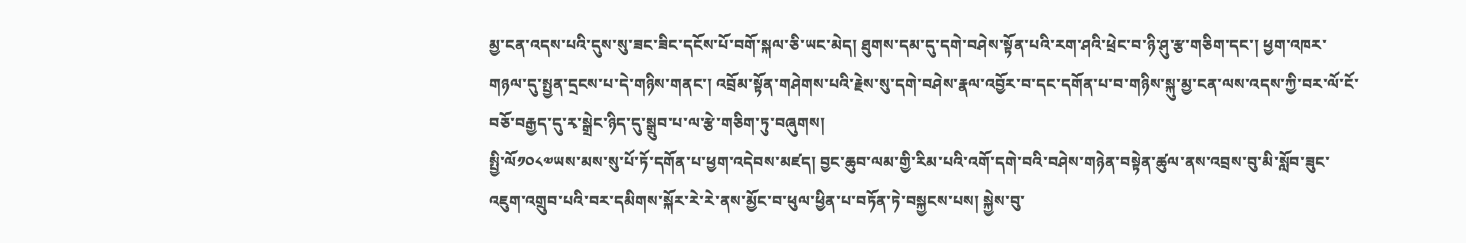མྱ་ངན་འདས་པའི་དུས་སུ་ཟང་ཟིང་དངོས་པོ་བགོ་སྐལ་ཅི་ཡང་མེད། ཐུགས་དམ་དུ་དགེ་བཤེས་སྟོན་པའི་རག་ཤའི་ཕྲེང་བ་ཉི་ཤུ་རྩ་གཅིག་དང་། ཕྱག་འཁར་གཉལ་དུ་སྤྱན་དྲངས་པ་དེ་གཉིས་གནང་། འབྲོམ་སྟོན་གཤེགས་པའི་རྗེས་སུ་དགེ་བཤེས་རྣལ་འབྱོར་བ་དང་དགོན་པ་བ་གཉིས་སྐུ་མྱ་ངན་ལས་འདས་ཀྱི་བར་ལོ་ངོ་བཅོ་བརྒྱད་དུ་རྭ་སྒྲེང་ཉིད་དུ་སྒྲུབ་པ་ལ་རྩེ་གཅིག་ཏུ་བཞུགས།
སྤྱི་ལོ༡༠༨༧ཡས་མས་སུ་པོ་ཏོ་དགོན་པ་ཕྱག་འདེབས་མཛད། བྱང་ཆུབ་ལམ་གྱི་རིམ་པའི་འགོ་དགེ་བའི་བཤེས་གཉེན་བསྟེན་ཚུལ་ནས་འབྲས་བུ་མི་སློབ་ཟུང་འཇུག་འགྲུབ་པའི་བར་དམིགས་སྐོར་རེ་རེ་ནས་མྱོང་བ་ཕུལ་ཕྱིན་པ་བཏོན་ཏེ་བསྐྱངས་པས། སྐྱེས་བུ་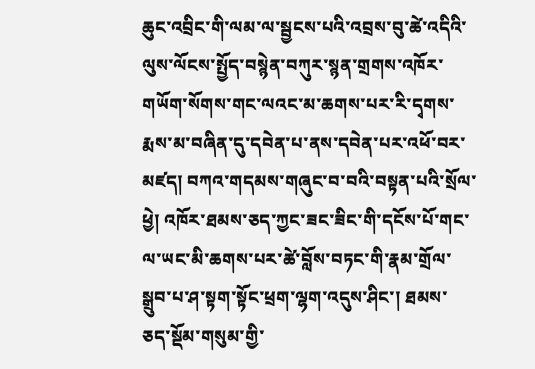ཆུང་འབྲིང་གི་ལམ་ལ་སྦྱངས་པའི་འབྲས་བུ་ཚེ་འདིའི་ལུས་ལོངས་སྤྱོད་བསྙེན་བཀུར་སྙན་གྲགས་འཁོར་གཡོག་སོགས་གང་ལའང་མ་ཆགས་པར་རི་དྭགས་རྨས་མ་བཞིན་དུ་དབེན་པ་ནས་དབེན་པར་འཕོ་བར་མཛད། བཀའ་གདམས་གཞུང་བ་བའི་བསྟན་པའི་སྲོལ་ཕྱེ། འཁོར་ཐམས་ཅད་ཀྱང་ཟང་ཟིང་གི་དངོས་པོ་གང་ལ་ཡང་མི་ཆགས་པར་ཚེ་བློས་བཏང་གི་རྣམ་གྲོལ་སྒྲུབ་པ་ཤ་སྟག་སྟོང་ཕྲག་ལྷག་འདུས་ཤིང་། ཐམས་ཅད་སྡོམ་གསུམ་གྱི་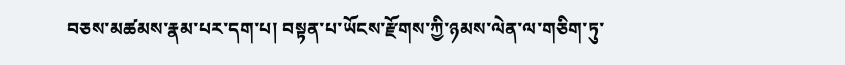བཅས་མཚམས་རྣམ་པར་དག་པ། བསྟན་པ་ཡོངས་རྫོགས་ཀྱི་ཉམས་ལེན་ལ་གཅིག་ཏུ་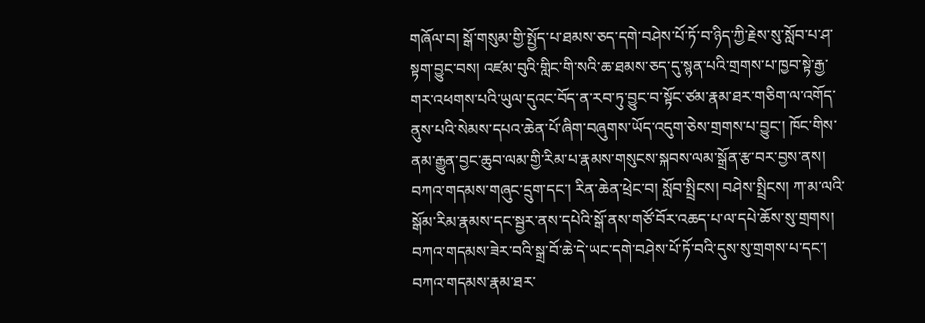གཞོལ་བ། སྒོ་གསུམ་གྱི་སྤྱོད་པ་ཐམས་ཅད་དགེ་བཤེས་པོ་ཏོ་བ་ཉིད་ཀྱི་རྗེས་སུ་སློབ་པ་ཤ་སྟག་བྱུང་བས། འཛམ་བུའི་གླིང་གི་སའི་ཆ་ཐམས་ཅད་དུ་སྙན་པའི་གྲགས་པ་ཁྱབ་སྟེ་རྒྱ་གར་འཕགས་པའི་ཡུལ་དུའང་བོད་ན་རབ་ཏུ་བྱུང་བ་སྟོང་ཙམ་རྣམ་ཐར་གཅིག་ལ་འགོད་ནུས་པའི་སེམས་དཔའ་ཆེན་པོ་ཞིག་བཞུགས་ཡོད་འདུག་ཅེས་གྲགས་པ་བྱུང་། ཁོང་གིས་ནམ་རྒྱུན་བྱང་ཆུབ་ལམ་གྱི་རིམ་པ་རྣམས་གསུངས་སྐབས་ལམ་སྒྲོན་རྩ་བར་བྱས་ནས། བཀའ་གདམས་གཞུང་དྲུག་དང་། རིན་ཆེན་ཕྲེང་བ། སློབ་སྤྲིངས། བཤེས་སྤྲིངས། ཀ་མ་ལའི་སྒོམ་རིམ་རྣམས་དང་སྦྱར་ནས་དཔེའི་སྒོ་ནས་གཙོ་བོར་འཆད་པ་ལ་དཔེ་ཆོས་སུ་གྲགས། བཀའ་གདམས་ཟེར་བའི་སྒྲ་བོ་ཆེ་དེ་ཡང་དགེ་བཤེས་པོ་ཏོ་བའི་དུས་སུ་གྲགས་པ་དང་། བཀའ་གདམས་རྣམ་ཐར་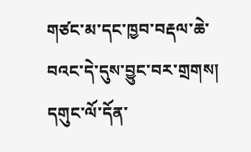གཙང་མ་དང་ཁྱབ་བརྡལ་ཆེ་བའང་དེ་དུས་བྱུང་བར་གྲགས།
དགུང་ལོ་དོན་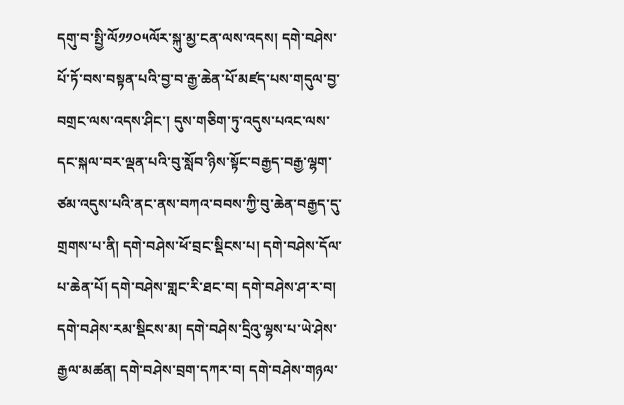དགུ་བ་སྤྱི་ལོ༡༡༠༥ལོར་སྐུ་མྱ་ངན་ལས་འདས། དགེ་བཤེས་པོ་ཏོ་བས་བསྟན་པའི་བྱ་བ་རྒྱ་ཆེན་པོ་མཛད་པས་གདུལ་བྱ་བགྲང་ལས་འདས་ཤིང་། དུས་གཅིག་ཏུ་འདུས་པའང་ལས་དང་སྐལ་བར་ལྡན་པའི་བུ་སློབ་ཉིས་སྟོང་བརྒྱད་བརྒྱ་ལྷག་ཙམ་འདུས་པའི་ནང་ནས་བཀའ་བབས་ཀྱི་བུ་ཆེན་བརྒྱད་དུ་གྲགས་པ་ནི། དགེ་བཤེས་ཕོ་བྲང་སྡིངས་པ། དགེ་བཤེས་དོལ་པ་ཆེན་པོ། དགེ་བཤེས་གླང་རི་ཐང་བ། དགེ་བཤེས་ཤ་ར་བ། དགེ་བཤེས་རམ་སྡིངས་མ། དགེ་བཤེས་དྲིའུ་ལྷས་པ་ཡེ་ཤེས་རྒྱལ་མཚན། དགེ་བཤེས་བྲག་དཀར་བ། དགེ་བཤེས་གཉལ་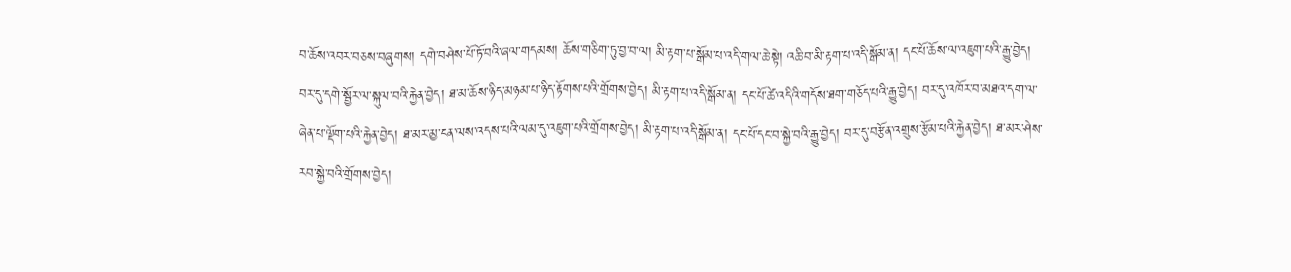བ་ཆོས་འབར་བཅས་བཞུགས། དགེ་བཤེས་པོ་ཏོ་བའི་ཞལ་གདམས། ཆོས་གཅིག་ཏུ་བྱ་བ་ལ། མི་རྟག་པ་སྒོམ་པ་འདི་གལ་ཆེ་སྟེ། འཆི་བ་མི་རྟག་པ་འདི་སྒོམ་ན། དང་པོ་ཆོས་ལ་འཇུག་པའི་རྒྱུ་བྱེད། བར་དུ་དགེ་སྦྱོར་ལ་སྐུལ་བའི་རྐྱེན་བྱེད། ཐ་མ་ཆོས་ཉིད་མཉམ་པ་ཉིད་རྟོགས་པའི་གྲོགས་བྱེད། མི་རྟག་པ་འདི་སྒོམ་ན། དང་པོ་ཚེ་འདིའི་གདོས་ཐག་གཅོད་པའི་རྒྱུ་བྱེད། བར་དུ་འཁོར་བ་མཐའ་དག་ལ་ཞེན་པ་ལྡོག་པའི་རྐྱེན་བྱེད། ཐ་མར་མྱ་ངན་ལས་འདས་པའི་ལམ་དུ་འཇུག་པའི་གྲོགས་བྱེད། མི་རྟག་པ་འདི་སྒོམ་ན། དང་པོ་དང་བ་སྐྱེ་བའི་རྒྱུ་བྱེད། བར་དུ་བརྩོན་འགྲུས་རྩོམ་པའི་རྐྱེན་བྱེད། ཐ་མར་ཤེས་རབ་སྐྱེ་བའི་གྲོགས་བྱེད།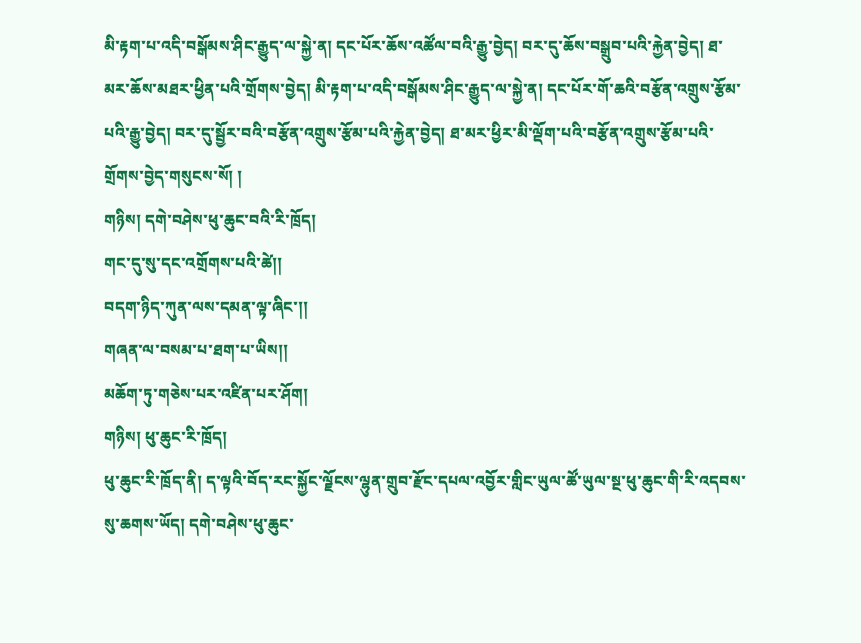མི་རྟག་པ་འདི་བསྒོམས་ཤིང་རྒྱུད་ལ་སྐྱེ་ན། དང་པོར་ཆོས་འཚོལ་བའི་རྒྱུ་བྱེད། བར་དུ་ཆོས་བསྒྲུབ་པའི་རྐྱེན་བྱེད། ཐ་མར་ཆོས་མཐར་ཕྱིན་པའི་གྲོགས་བྱེད། མི་རྟག་པ་འདི་བསྒོམས་ཤིང་རྒྱུད་ལ་སྐྱེ་ན། དང་པོར་གོ་ཆའི་བརྩོན་འགྲུས་རྩོམ་པའི་རྒྱུ་བྱེད། བར་དུ་སྦྱོར་བའི་བརྩོན་འགྲུས་རྩོམ་པའི་རྐྱེན་བྱེད། ཐ་མར་ཕྱིར་མི་ལྡོག་པའི་བརྩོན་འགྲུས་རྩོམ་པའི་གྲོགས་བྱེད་གསུངས་སོ། །
གཉིས། དགེ་བཤེས་ཕུ་ཆུང་བའི་རི་ཁྲོད།
གང་དུ་སུ་དང་འགྲོགས་པའི་ཚེ།།
བདག་ཉིད་ཀུན་ལས་དམན་ལྟ་ཞིང་།།
གཞན་ལ་བསམ་པ་ཐག་པ་ཡིས།།
མཆོག་ཏུ་གཅེས་པར་འཛིན་པར་ཤོག།
གཉིས། ཕུ་ཆུང་རི་ཁྲོད།
ཕུ་ཆུང་རི་ཁྲོད་ནི། ད་ལྟའི་བོད་རང་སྐྱོང་ལྗོངས་ལྷུན་གྲུབ་རྫོང་དཔལ་འབྱོར་གླིང་ཡུལ་ཚོ་ཡུལ་སྔ་ཕུ་ཆུང་གི་རི་འདབས་སུ་ཆགས་ཡོད། དགེ་བཤེས་ཕུ་ཆུང་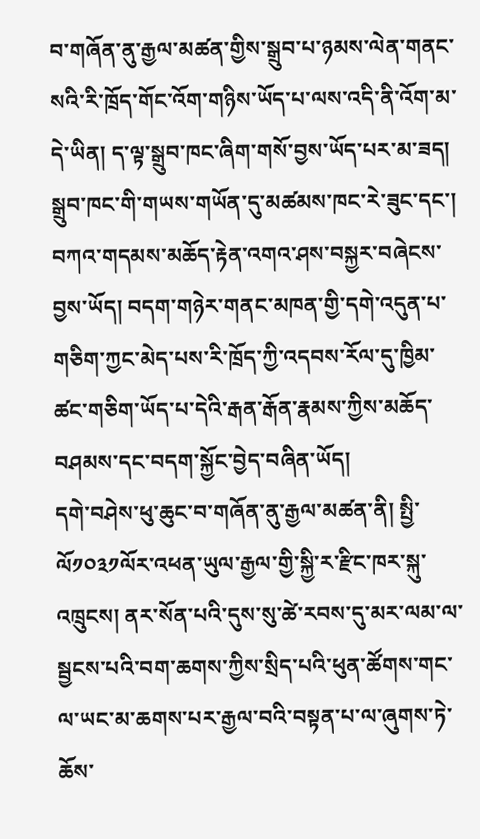བ་གཞོན་ནུ་རྒྱལ་མཚན་གྱིས་སྒྲུབ་པ་ཉམས་ལེན་གནང་སའི་རི་ཁྲོད་གོང་འོག་གཉིས་ཡོད་པ་ལས་འདི་ནི་འོག་མ་དེ་ཡིན། ད་ལྟ་སྒྲུབ་ཁང་ཞིག་གསོ་བྱས་ཡོད་པར་མ་ཟད། སྒྲུབ་ཁང་གི་གཡས་གཡོན་དུ་མཚམས་ཁང་རེ་ཟུང་དང་། བཀའ་གདམས་མཆོད་རྟེན་འགའ་ཤས་བསྐྱར་བཞེངས་བྱས་ཡོད། བདག་གཉེར་གནང་མཁན་གྱི་དགེ་འདུན་པ་གཅིག་ཀྱང་མེད་པས་རི་ཁྲོད་ཀྱི་འདབས་རོལ་དུ་ཁྱིམ་ཚང་གཅིག་ཡོད་པ་དེའི་རྒན་རྒོན་རྣམས་ཀྱིས་མཆོད་བཤམས་དང་བདག་སྐྱོང་བྱེད་བཞིན་ཡོད།
དགེ་བཤེས་ཕུ་ཆུང་བ་གཞོན་ནུ་རྒྱལ་མཚན་ནི། སྤྱི་ལོ༡༠༣༡ལོར་འཕན་ཡུལ་རྒྱལ་གྱི་སྐྱི་ར་རྫིང་ཁར་སྐུ་འཁྲུངས། ནར་སོན་པའི་དུས་སུ་ཚེ་རབས་དུ་མར་ལམ་ལ་སྦྱངས་པའི་བག་ཆགས་ཀྱིས་སྲིད་པའི་ཕུན་ཚོགས་གང་ལ་ཡང་མ་ཆགས་པར་རྒྱལ་བའི་བསྟན་པ་ལ་ཞུགས་ཏེ་ཆོས་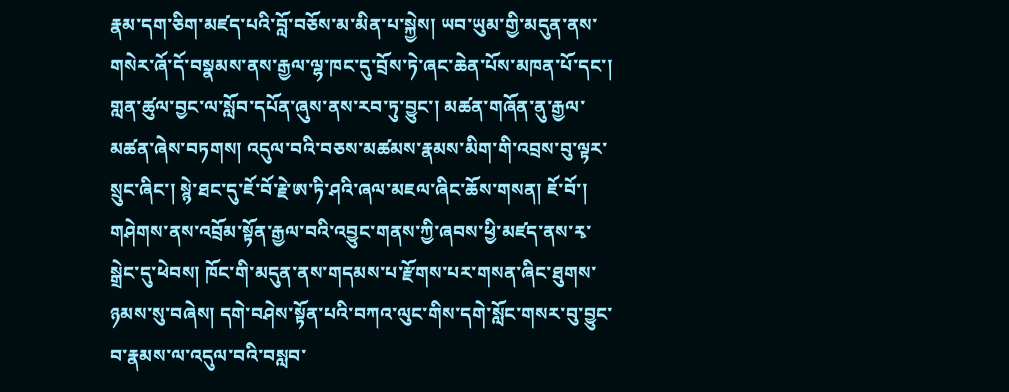རྣམ་དག་ཅིག་མཛད་པའི་བློ་བཅོས་མ་མིན་པ་སྐྱེས། ཡབ་ཡུམ་གྱི་མདུན་ནས་གསེར་ཞོ་དོ་བསྣམས་ནས་རྒྱལ་ལྷ་ཁང་དུ་བྲོས་ཏེ་ཞང་ཆེན་པོས་མཁན་པོ་དང་། གླན་ཚུལ་བྱང་ལ་སློབ་དཔོན་ཞུས་ནས་རབ་ཏུ་བྱུང་། མཚན་གཞོན་ནུ་རྒྱལ་མཚན་ཞེས་བཏགས། འདུལ་བའི་བཅས་མཚམས་རྣམས་མིག་གི་འབྲས་བུ་ལྟར་སྲུང་ཞིང་། སྙེ་ཐང་དུ་ཇོ་བོ་རྗེ་ཨ་ཏི་ཤའི་ཞལ་མཇལ་ཞིང་ཆོས་གསན། ཇོ་བོ་། གཤེགས་ནས་འབྲོམ་སྟོན་རྒྱལ་བའི་འབྱུང་གནས་ཀྱི་ཞབས་ཕྱི་མཛད་ནས་རྭ་སྒྲེང་དུ་ཕེབས། ཁོང་གི་མདུན་ནས་གདམས་པ་རྫོགས་པར་གསན་ཞིང་ཐུགས་ཉམས་སུ་བཞེས། དགེ་བཤེས་སྟོན་པའི་བཀའ་ལུང་གིས་དགེ་སློང་གསར་བུ་བྱུང་བ་རྣམས་ལ་འདུལ་བའི་བསླབ་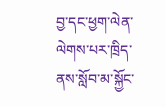བྱ་དང་ཕྱག་ལེན་ལེགས་པར་ཁྲིད་ནས་སློབ་མ་སྐྱོང་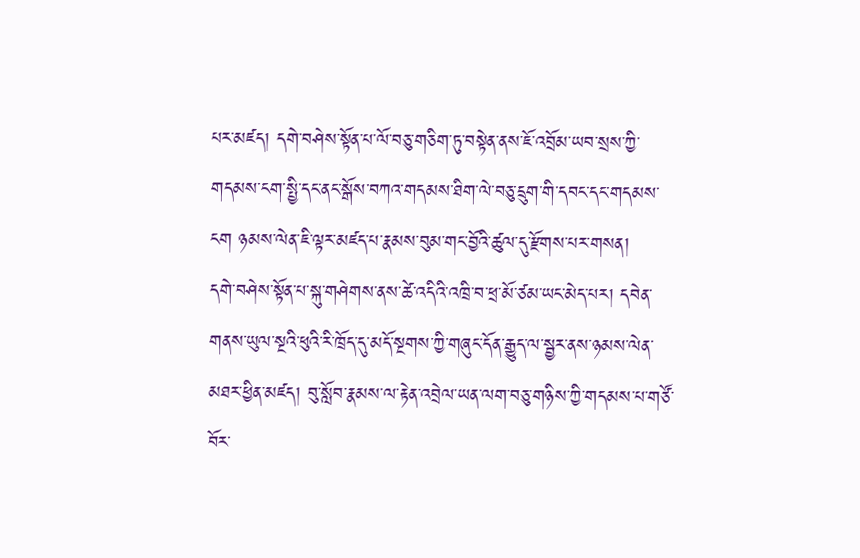པར་མཛད། དགེ་བཤེས་སྟོན་པ་ལོ་བཅུ་གཅིག་ཏུ་བསྟེན་ནས་ཇོ་འབྲོམ་ཡབ་སྲས་ཀྱི་གདམས་ངག་སྤྱི་དང་ནང་སྒོས་བཀའ་གདམས་ཐིག་ལེ་བཅུ་དྲུག་གི་དབང་དང་གདམས་ངག ཉམས་ལེན་ཇི་ལྟར་མཛད་པ་རྣམས་བུམ་གང་བྱོའི་ཚུལ་དུ་རྫོགས་པར་གསན།
དགེ་བཤེས་སྟོན་པ་སྐུ་གཤེགས་ནས་ཚེ་འདིའི་འཁྲི་བ་ཕྲ་མོ་ཙམ་ཡང་མེད་པར། དབེན་གནས་ཡུལ་སྔའི་ཕུའི་རི་ཁྲོད་དུ་མདོ་སྔགས་ཀྱི་གཞུང་དོན་རྒྱུད་ལ་སྦྱར་ནས་ཉམས་ལེན་མཐར་ཕྱིན་མཛད། བུ་སློབ་རྣམས་ལ་རྟེན་འབྲེལ་ཡན་ལག་བཅུ་གཉིས་ཀྱི་གདམས་པ་གཙོ་བོར་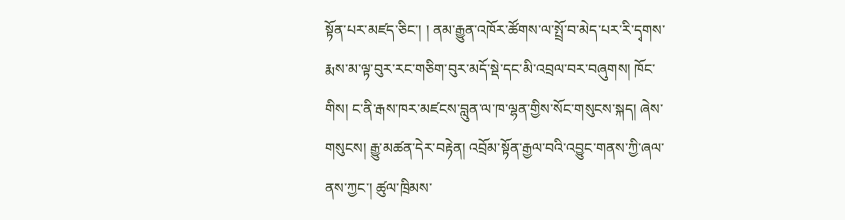སྟོན་པར་མཛད་ཅིང་། ། ནམ་རྒྱུན་འཁོར་ཚོགས་ལ་སྤྲོ་བ་མེད་པར་རི་དྭགས་རྨས་མ་ལྟ་བུར་རང་གཅིག་བུར་མདོ་སྡེ་དང་མི་འབྲལ་བར་བཞུགས། ཁོང་གིས། ང་ནི་རྒས་ཁར་མཛངས་བླུན་ལ་ཁ་ལྷན་གྱིས་སོང་གསུངས་སྐད། ཞེས་གསུངས། རྒྱུ་མཚན་དེར་བརྟེན། འབྲོམ་སྟོན་རྒྱལ་བའི་འབྱུང་གནས་ཀྱི་ཞལ་ནས་ཀྱང་། ཚུལ་ཁྲིམས་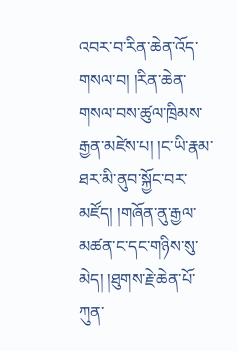འབར་བ་རིན་ཆེན་འོད་གསལ་བ། །རིན་ཆེན་གསལ་བས་ཚུལ་ཁྲིམས་རྒྱན་མཛེས་པ། །ང་ཡི་རྣམ་ཐར་མི་ནུབ་སྐྱོང་བར་མཛོད། །གཞོན་ནུ་རྒྱལ་མཚན་ང་དང་གཉིས་སུ་མེད། །ཐུགས་རྗེ་ཆེན་པོ་ཀུན་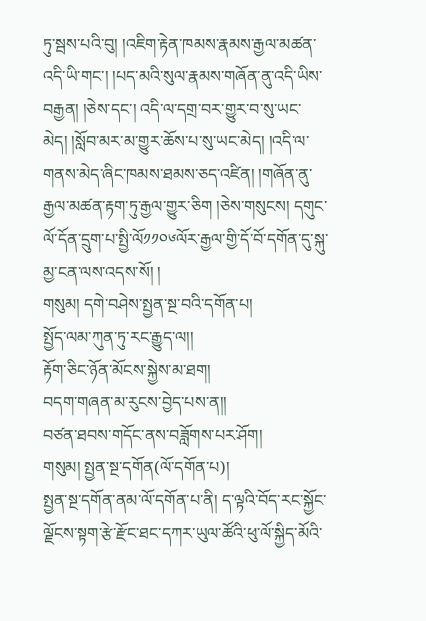ཏུ་སྦས་པའི་བུ། །འཇིག་རྟེན་ཁམས་རྣམས་རྒྱལ་མཚན་འདི་ཡི་གང་། །པད་མའི་སུལ་རྣམས་གཞོན་ནུ་འདི་ཡིས་བརྒྱན། །ཅེས་དང་། འདི་ལ་དགྲ་བར་གྱུར་བ་སུ་ཡང་མེད། །སློབ་མར་མ་གྱུར་ཆོས་པ་སུ་ཡང་མེད། །འདི་ལ་གནས་མེད་ཞིང་ཁམས་ཐམས་ཅད་འཛིན། །གཞོན་ནུ་རྒྱལ་མཚན་རྟག་ཏུ་རྒྱལ་གྱུར་ཅིག །ཅེས་གསུངས། དགུང་ལོ་དོན་དྲུག་པ་སྤྱི་ལོ༡༡༠༦ལོར་རྒྱལ་གྱི་དོ་བོ་དགོན་དུ་སྐུ་མྱ་ངན་ལས་འདས་སོ། །
གསུམ། དགེ་བཤེས་སྤྱན་སྔ་བའི་དགོན་པ།
སྤྱོད་ལམ་ཀུན་ཏུ་རང་རྒྱུད་ལ།།
རྟོག་ཅིང་ཉོན་མོངས་སྐྱེས་མ་ཐག།
བདག་གཞན་མ་རུངས་བྱེད་པས་ན།།
བཙན་ཐབས་གདོང་ནས་བཟློགས་པར་ཤོག།
གསུམ། སྤྱན་སྔ་དགོན(ལོ་དགོན་པ)།
སྤྱན་སྔ་དགོན་ནམ་ལོ་དགོན་པ་ནི། ད་ལྟའི་བོད་རང་སྐྱོང་ལྗོངས་སྟག་རྩེ་རྫོང་ཐང་དཀར་ཡུལ་ཚོའི་ཕུ་ལོ་སྐྱིད་མོའི་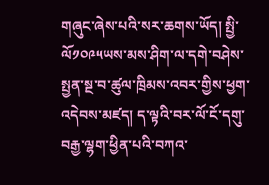གཞུང་ཞེས་པའི་སར་ཆགས་ཡོད། སྤྱི་ལོ༡༠༩༥ཡས་མས་ཤིག་ལ་དགེ་བཤེས་སྤྱན་སྔ་བ་ཚུལ་ཁྲིམས་འབར་གྱིས་ཕྱག་འདེབས་མཛད། ད་ལྟའི་བར་ལོ་ངོ་དགུ་བརྒྱ་ལྷག་ཕྱིན་པའི་བཀའ་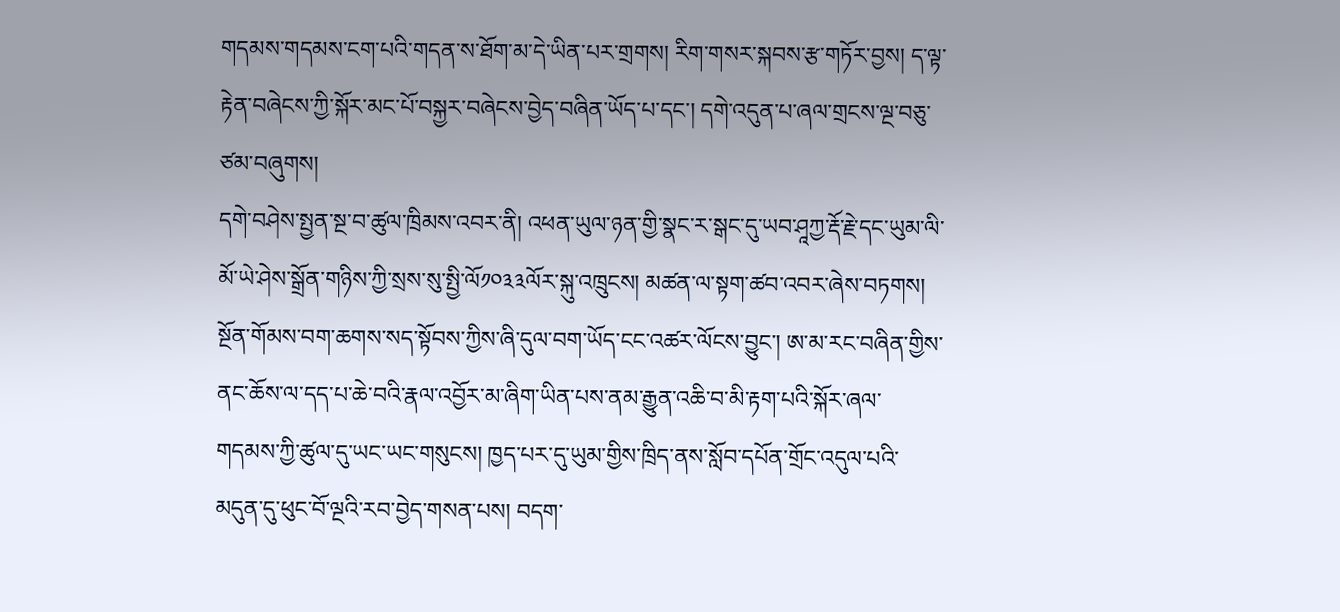གདམས་གདམས་ངག་པའི་གདན་ས་ཐོག་མ་དེ་ཡིན་པར་གྲགས། རིག་གསར་སྐབས་རྩ་གཏོར་བྱས། ད་ལྟ་རྟེན་བཞེངས་ཀྱི་སྐོར་མང་པོ་བསྐྱར་བཞེངས་བྱེད་བཞིན་ཡོད་པ་དང་། དགེ་འདུན་པ་ཞལ་གྲངས་ལྔ་བཅུ་ཙམ་བཞུགས།
དགེ་བཤེས་སྤྱན་སྔ་བ་ཚུལ་ཁྲིམས་འབར་ནི། འཕན་ཡུལ་ཉན་གྱི་སྣང་ར་སྒང་དུ་ཡབ་ཤཱཀྱ་རྡོ་རྗེ་དང་ཡུམ་ལི་མོ་ཡེ་ཤེས་སྒྲོན་གཉིས་ཀྱི་སྲས་སུ་སྤྱི་ལོ༡༠༣༣ལོར་སྐུ་འཁྲུངས། མཚན་ལ་སྟག་ཚབ་འབར་ཞེས་བཏགས། སྔོན་གོམས་བག་ཆགས་སད་སྟོབས་ཀྱིས་ཞི་དུལ་བག་ཡོད་ངང་འཚར་ལོངས་བྱུང་། ཨ་མ་རང་བཞིན་གྱིས་ནང་ཆོས་ལ་དད་པ་ཆེ་བའི་རྣལ་འབྱོར་མ་ཞིག་ཡིན་པས་ནམ་རྒྱུན་འཆི་བ་མི་རྟག་པའི་སྐོར་ཞལ་གདམས་ཀྱི་ཚུལ་དུ་ཡང་ཡང་གསུངས། ཁྱད་པར་དུ་ཡུམ་གྱིས་ཁྲིད་ནས་སློབ་དཔོན་གྲོང་འདུལ་པའི་མདུན་དུ་ཕུང་བོ་ལྔའི་རབ་བྱེད་གསན་པས། བདག་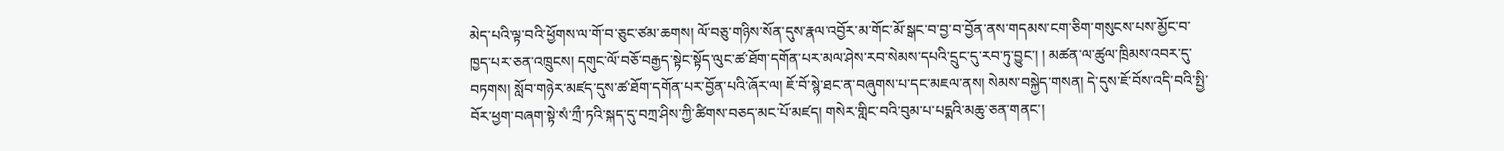མེད་པའི་ལྟ་བའི་ཕྱོགས་ལ་གོ་བ་ཅུང་ཙམ་ཆགས། ལོ་བཅུ་གཉིས་སོན་དུས་རྣལ་འབྱོར་མ་གོང་མོ་སྒང་བ་བྱ་བ་བྱོན་ནས་གདམས་ངག་ཅིག་གསུངས་པས་མྱོང་བ་ཁྱད་པར་ཅན་འཁྲུངས། དགུང་ལོ་བཅོ་བརྒྱད་སྟེང་སྟོད་ལུང་ཚ་ཐོག་དགོན་པར་མལ་ཤེས་རབ་སེམས་དཔའི་དྲུང་དུ་རབ་ཏུ་བྱུང་། ། མཚན་ལ་ཚུལ་ཁྲིམས་འབར་དུ་བཏགས། སློབ་གཉེར་མཛད་དུས་ཚ་ཐོག་དགོན་པར་བྱོན་པའི་ཞོར་ལ། ཇོ་བོ་སྙེ་ཐང་ན་བཞུགས་པ་དང་མཇལ་ནས། སེམས་བསྐྱེད་གསན། དེ་དུས་ཇོ་བོས་འདི་བའི་སྤྱི་བོར་ཕྱག་བཞག་སྟེ་སཾ་ཀྲྀ་ཏའི་སྐད་དུ་བཀྲ་ཤིས་ཀྱི་ཚིགས་བཅད་མང་པོ་མཛད། གསེར་གླིང་བའི་བུམ་པ་པདྨའི་མཆུ་ཅན་གནང་།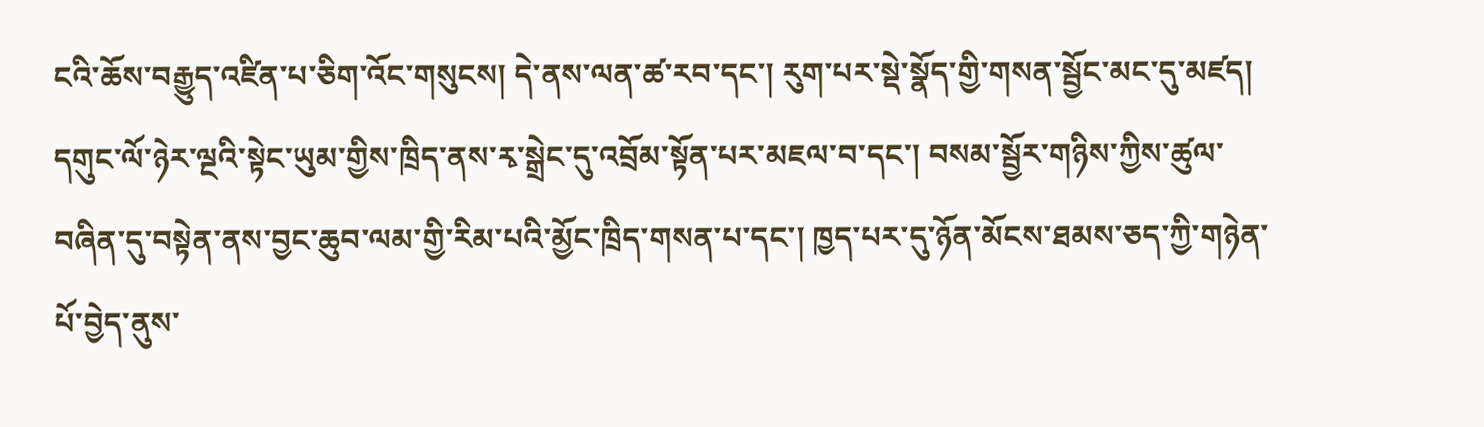ངའི་ཆོས་བརྒྱུད་འཛིན་པ་ཅིག་འོང་གསུངས། དེ་ནས་ལན་ཚ་རབ་དང་། རུག་པར་སྡེ་སྣོད་གྱི་གསན་སྦྱོང་མང་དུ་མཛད། དགུང་ལོ་ཉེར་ལྔའི་སྟེང་ཡུམ་གྱིས་ཁྲིད་ནས་རྭ་སྒྲེང་དུ་འབྲོམ་སྟོན་པར་མཇལ་བ་དང་། བསམ་སྦྱོར་གཉིས་ཀྱིས་ཚུལ་བཞིན་དུ་བསྟེན་ནས་བྱང་ཆུབ་ལམ་གྱི་རིམ་པའི་མྱོང་ཁྲིད་གསན་པ་དང་། ཁྱད་པར་དུ་ཉོན་མོངས་ཐམས་ཅད་ཀྱི་གཉེན་པོ་བྱེད་ནུས་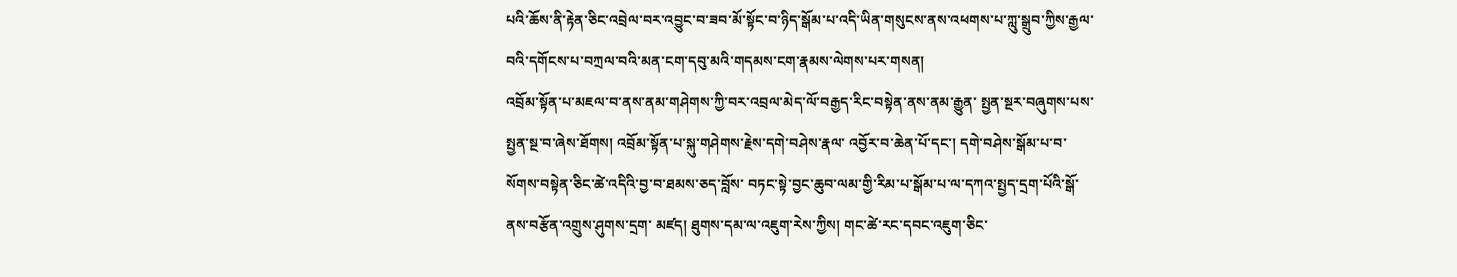པའི་ཆོས་ནི་རྟེན་ཅིང་འབྲེལ་བར་འབྱུང་བ་ཟབ་མོ་སྟོང་བ་ཉིད་སྒོམ་པ་འདི་ཡིན་གསུངས་ནས་འཕགས་པ་ཀླུ་སྒྲུབ་ཀྱིས་རྒྱལ་བའི་དགོངས་པ་བཀྲལ་བའི་མན་ངག་དབུ་མའི་གདམས་ངག་རྣམས་ལེགས་པར་གསན།
འབྲོམ་སྟོན་པ་མཇལ་བ་ནས་ནམ་གཤེགས་ཀྱི་བར་འབྲལ་མེད་ལོ་བརྒྱད་རིང་བསྟེན་ནས་ནམ་རྒྱུན་ སྤྱན་སྔར་བཞུགས་པས་སྤྱན་སྔ་བ་ཞེས་ཐོགས། འབྲོམ་སྟོན་པ་སྐུ་གཤེགས་རྗེས་དགེ་བཤེས་རྣལ་ འབྱོར་བ་ཆེན་པོ་དང་། དགེ་བཤེས་སྒོམ་པ་བ་སོགས་བསྟེན་ཅིང་ཚེ་འདིའི་བྱ་བ་ཐམས་ཅད་བློས་ བཏང་སྟེ་བྱང་ཆུབ་ལམ་གྱི་རིམ་པ་སྒོམ་པ་ལ་དཀའ་སྤྱད་དྲག་པོའི་སྒོ་ནས་བརྩོན་འགྲུས་ཤུགས་དྲག་ མཛད། ཐུགས་དམ་ལ་འཇུག་རེས་ཀྱིས། གང་ཚེ་རང་དབང་འཇུག་ཅིང་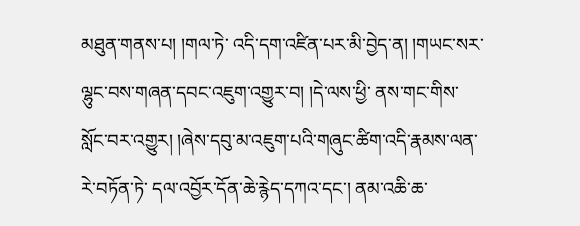མཐུན་གནས་པ། །གལ་ཏེ་ འདི་དག་འཛིན་པར་མི་བྱེད་ན། །གཡང་སར་ལྷུང་བས་གཞན་དབང་འཇུག་འགྱུར་བ། །དེ་ལས་ཕྱི་ ནས་གང་གིས་སློང་བར་འགྱུར། །ཞེས་དབུ་མ་འཇུག་པའི་གཞུང་ཚིག་འདི་རྣམས་ལན་རེ་བཏོན་ཏེ་ དལ་འབྱོར་དོན་ཆེ་རྙེད་དཀའ་དང་། ནམ་འཆི་ཆ་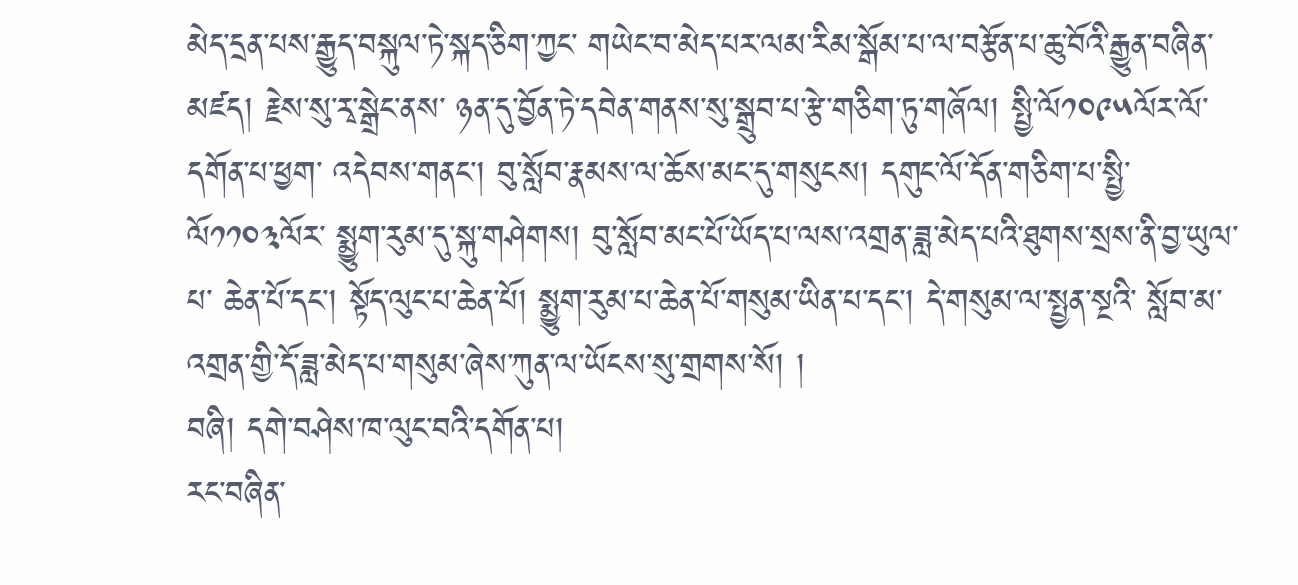མེད་དྲན་པས་རྒྱུད་བསྐུལ་ཏེ་སྐད་ཅིག་ཀྱང་ གཡེང་བ་མེད་པར་ལམ་རིམ་སྒོམ་པ་ལ་བརྩོན་པ་ཆུ་བོའི་རྒྱུན་བཞིན་མཛད། རྗེས་སུ་རྭ་སྒྲེང་ནས་ ཉན་དུ་བྱོན་ཏེ་དབེན་གནས་སུ་སྒྲུབ་པ་རྩེ་གཅིག་ཏུ་གཞོལ། སྤྱི་ལོ༡༠༩༥ལོར་ལོ་དགོན་པ་ཕྱག་ འདེབས་གནང་། བུ་སློབ་རྣམས་ལ་ཆོས་མང་དུ་གསུངས། དགུང་ལོ་དོན་གཅིག་པ་སྤྱི་ལོ༡༡༠༣ལོར་ སྨྱུག་རུམ་དུ་སྐུ་གཤེགས། བུ་སློབ་མང་པོ་ཡོད་པ་ལས་འགྲན་ཟླ་མེད་པའི་ཐུགས་སྲས་ནི་བྱ་ཡུལ་པ་ ཆེན་པོ་དང་། སྟོད་ལུང་པ་ཆེན་པོ། སྨྱུག་རུམ་པ་ཆེན་པོ་གསུམ་ཡིན་པ་དང་། དེ་གསུམ་ལ་སྤྱན་སྔའི་ སློབ་མ་འགྲན་གྱི་དོ་ཟླ་མེད་པ་གསུམ་ཞེས་ཀུན་ལ་ཡོངས་སུ་གྲགས་སོ། །
བཞི། དགེ་བཤེས་ཁ་ལུང་བའི་དགོན་པ།
རང་བཞིན་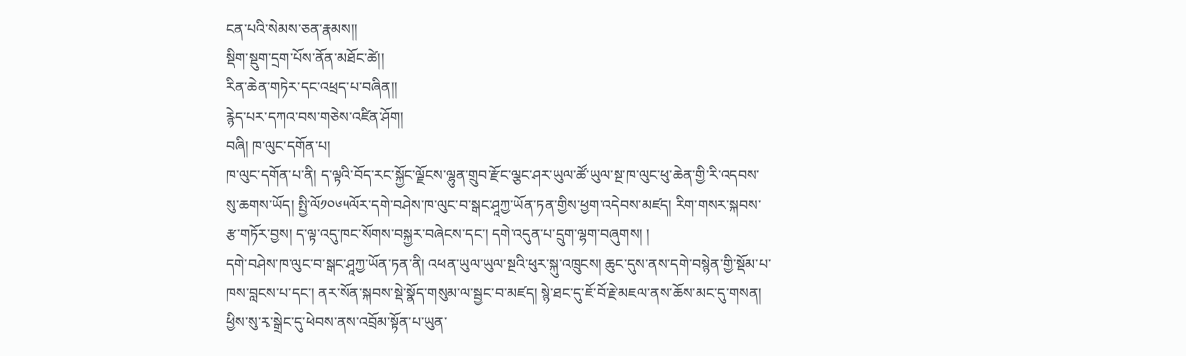ངན་པའི་སེམས་ཅན་རྣམས།།
སྡིག་སྡུག་དྲག་པོས་ནོན་མཐོང་ཚེ།།
རིན་ཆེན་གཏེར་དང་འཕྲད་པ་བཞིན།།
རྙེད་པར་དཀའ་བས་གཅེས་འཛིན་ཤོག།
བཞི། ཁ་ལུང་དགོན་པ།
ཁ་ལུང་དགོན་པ་ནི། ད་ལྟའི་བོད་རང་སྐྱོང་ལྗོངས་ལྷུན་གྲུབ་རྫོང་ལྕང་ཤར་ཡུལ་ཚོ་ཡུལ་སྔ་ཁ་ལུང་ཕུ་ཆེན་གྱི་རི་འདབས་སུ་ཆགས་ཡོད། སྤྱི་ལོ༡༠༦༥ལོར་དགེ་བཤེས་ཁ་ལུང་བ་སྒང་ཤཱཀྱ་ཡོན་ཏན་གྱིས་ཕྱག་འདེབས་མཛད། རིག་གསར་སྐབས་རྩ་གཏོར་བྱས། ད་ལྟ་འདུ་ཁང་སོགས་བསྐྱར་བཞེངས་དང་། དགེ་འདུན་པ་དྲུག་ལྷག་བཞུགས། །
དགེ་བཤེས་ཁ་ལུང་བ་སྒང་ཤཱཀྱ་ཡོན་ཏན་ནི། འཕན་ཡུལ་ཡུལ་སྔའི་ཕུར་སྐུ་འཁྲུངས། ཆུང་དུས་ནས་དགེ་བསྙེན་གྱི་སྡོམ་པ་ཁས་བླངས་པ་དང་། ནར་སོན་སྐབས་སྡེ་སྣོད་གསུམ་ལ་སྦྱང་བ་མཛད། སྙེ་ཐང་དུ་ཇོ་བོ་རྗེ་མཇལ་ནས་ཆོས་མང་དུ་གསན། ཕྱིས་སུ་རྭ་སྒྲེང་དུ་ཕེབས་ནས་འབྲོམ་སྟོན་པ་ཡུན་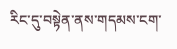རིང་དུ་བསྟེན་ནས་གདམས་ངག་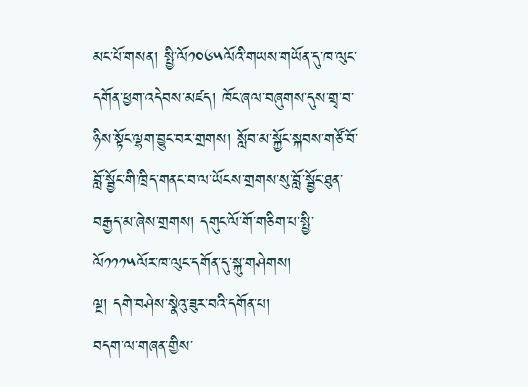མང་པོ་གསན། སྤྱི་ལོ༡༠༦༥ལོའི་གཡས་གཡོན་དུ་ཁ་ལུང་དགོན་ཕྱག་འདེབས་མཛད། ཁོང་ཞལ་བཞུགས་དུས་གྲྭ་བ་ཉིས་སྟོང་ལྷག་བྱུང་བར་གྲགས། སློབ་མ་སྐྱོང་སྐབས་གཙོ་བོ་བློ་སྦྱོང་གི་ཁྲིད་གནང་བ་ལ་ཡོངས་གྲགས་སུ་བློ་སྦྱོང་ཐུན་བརྒྱད་མ་ཞེས་གྲགས། དགུང་ལོ་གོ་གཅིག་པ་སྤྱི་ལོ༡༡༡༥ལོར་ཁ་ལུང་དགོན་དུ་སྐུ་གཤེགས།
ལྔ། དགེ་བཤེས་སྣེའུ་ཟུར་བའི་དགོན་པ།
བདག་ལ་གཞན་གྱིས་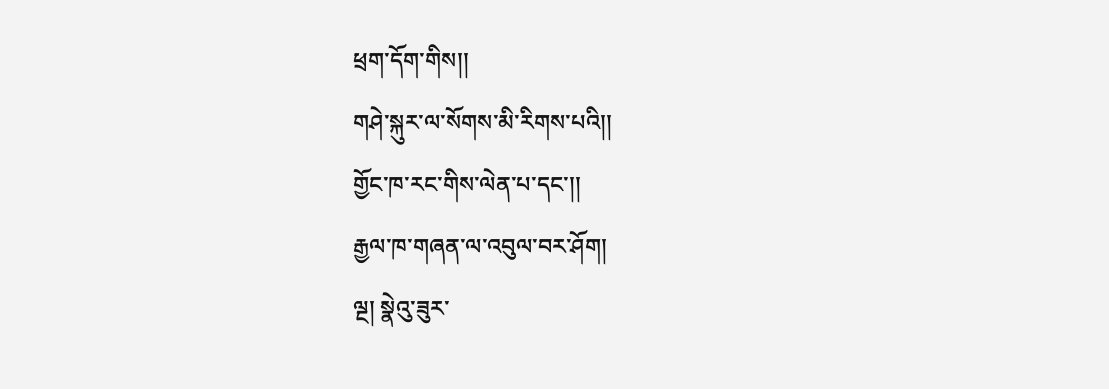ཕྲག་དོག་གིས།།
གཤེ་སྐུར་ལ་སོགས་མི་རིགས་པའི།།
གྱོང་ཁ་རང་གིས་ལེན་པ་དང་།།
རྒྱལ་ཁ་གཞན་ལ་འབུལ་བར་ཤོག།
ལྔ། སྣེའུ་ཟུར་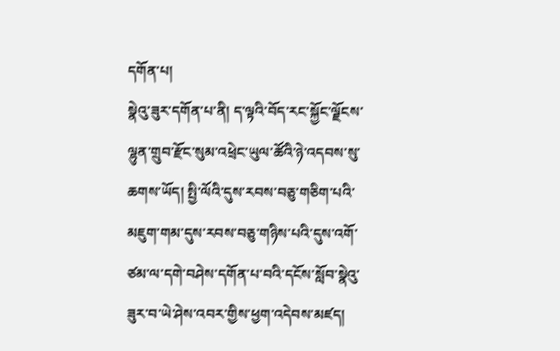དགོན་པ།
སྣེའུ་ཟུར་དགོན་པ་ནི། ད་ལྟའི་བོད་རང་སྐྱོང་ལྗོངས་ལྷུན་གྲུབ་རྫོང་སུམ་འཕྲེང་ཡུལ་ཚོའི་ཉེ་འདབས་སུ་ཆགས་ཡོད། སྤྱི་ལོའི་དུས་རབས་བཅུ་གཅིག་པའི་མཇུག་གམ་དུས་རབས་བཅུ་གཉིས་པའི་དུས་འགོ་ཙམ་ལ་དགེ་བཤེས་དགོན་པ་བའི་དངོས་སློབ་སྣེའུ་ཟུར་བ་ཡེ་ཤེས་འབར་གྱིས་ཕྱག་འདེབས་མཛད།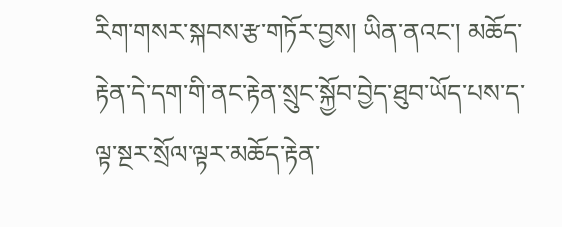རིག་གསར་སྐབས་རྩ་གཏོར་བྱས། ཡིན་ནའང་། མཆོད་རྟེན་དེ་དག་གི་ནང་རྟེན་སྲུང་སྐྱོབ་བྱེད་ཐུབ་ཡོད་པས་ད་ལྟ་སྔར་སྲོལ་ལྟར་མཆོད་རྟེན་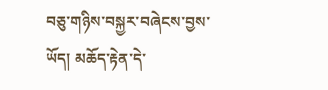བཅུ་གཉིས་བསྐྱར་བཞེངས་བྱས་ཡོད། མཆོད་རྟེན་དེ་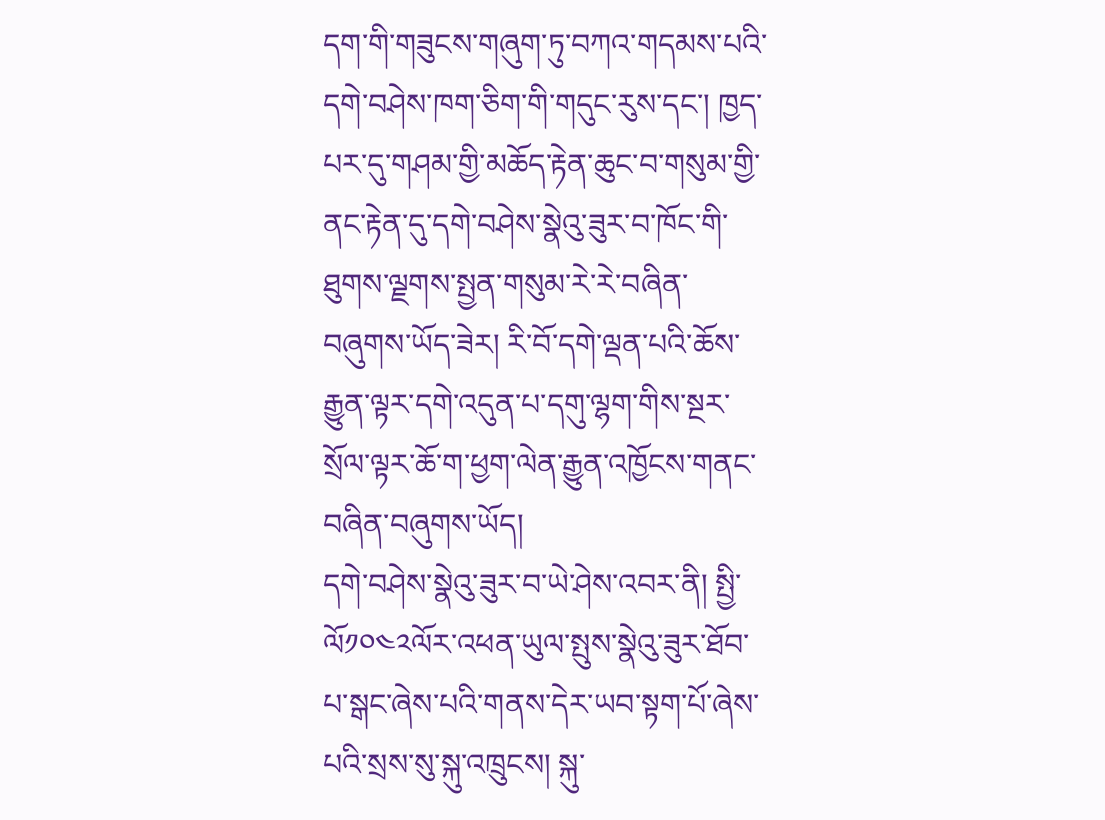དག་གི་གཟུངས་གཞུག་ཏུ་བཀའ་གདམས་པའི་དགེ་བཤེས་ཁག་ཅིག་གི་གདུང་རུས་དང་། ཁྱད་པར་དུ་གཤམ་གྱི་མཆོད་རྟེན་ཆུང་བ་གསུམ་གྱི་ནང་རྟེན་དུ་དགེ་བཤེས་སྣེའུ་ཟུར་བ་ཁོང་གི་ཐུགས་ལྗགས་སྤྱན་གསུམ་རེ་རེ་བཞིན་བཞུགས་ཡོད་ཟེར། རི་བོ་དགེ་ལྡན་པའི་ཆོས་རྒྱུན་ལྟར་དགེ་འདུན་པ་དགུ་ལྷག་གིས་སྔར་སྲོལ་ལྟར་ཆོ་ག་ཕྱག་ལེན་རྒྱུན་འཁྱོངས་གནང་བཞིན་བཞུགས་ཡོད།
དགེ་བཤེས་སྣེའུ་ཟུར་བ་ཡེ་ཤེས་འབར་ནི། སྤྱི་ལོ༡༠༤༢ལོར་འཕན་ཡུལ་སྤུས་སྣེའུ་ཟུར་ཐོབ་པ་སྒང་ཞེས་པའི་གནས་དེར་ཡབ་སྟག་པོ་ཞེས་པའི་སྲས་སུ་སྐུ་འཁྲུངས། སྐུ་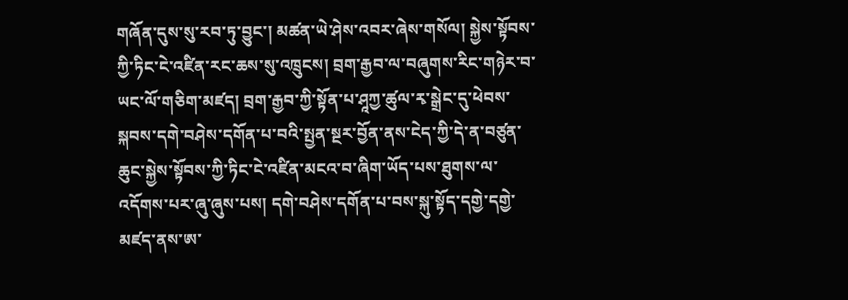གཞོན་དུས་སུ་རབ་ཏུ་བྱུང་། མཚན་ཡེ་ཤེས་འབར་ཞེས་གསོལ། སྐྱེས་སྟོབས་ཀྱི་ཏིང་ངེ་འཛིན་རང་ཆས་སུ་འཁྲུངས། བྲག་རྒྱབ་ལ་བཞུགས་རིང་གཉེར་བ་ཡང་ལོ་གཅིག་མཛད། བྲག་རྒྱབ་ཀྱི་སྟོན་པ་ཤཱཀྱ་ཚུལ་རྭ་སྒྲེང་དུ་ཕེབས་སྐབས་དགེ་བཤེས་དགོན་པ་བའི་སྤྱན་སྔར་བྱོན་ནས་ངེད་ཀྱི་དེ་ན་བཙུན་ཆུང་སྐྱེས་སྟོབས་ཀྱི་ཏིང་ངེ་འཛིན་མངའ་བ་ཞིག་ཡོད་པས་ཐུགས་ལ་འདོགས་པར་ཞུ་ཞུས་པས། དགེ་བཤེས་དགོན་པ་བས་སྐུ་སྟོད་དགྱེ་དགྱེ་མཛད་ནས་ཨ་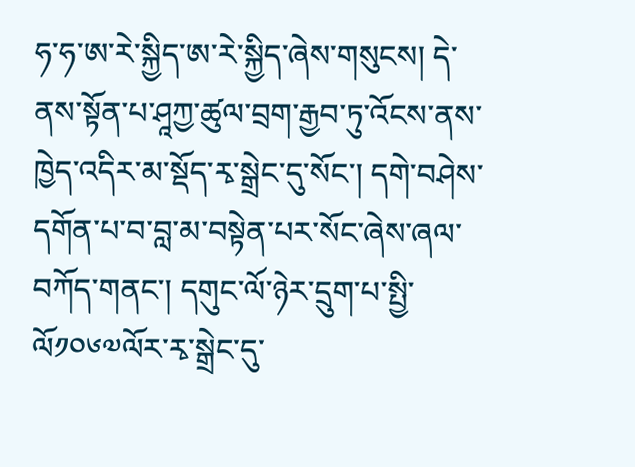ཧ་ཧ་ཨ་རེ་སྐྱིད་ཨ་རེ་སྐྱིད་ཞེས་གསུངས། དེ་ནས་སྟོན་པ་ཤཱཀྱ་ཚུལ་བྲག་རྒྱབ་ཏུ་འོངས་ནས་ཁྱེད་འདིར་མ་སྡོད་རྭ་སྒྲེང་དུ་སོང་། དགེ་བཤེས་དགོན་པ་བ་བླ་མ་བསྟེན་པར་སོང་ཞེས་ཞལ་བཀོད་གནང་། དགུང་ལོ་ཉེར་དྲུག་པ་སྤྱི་ལོ༡༠༦༧ལོར་རྭ་སྒྲེང་དུ་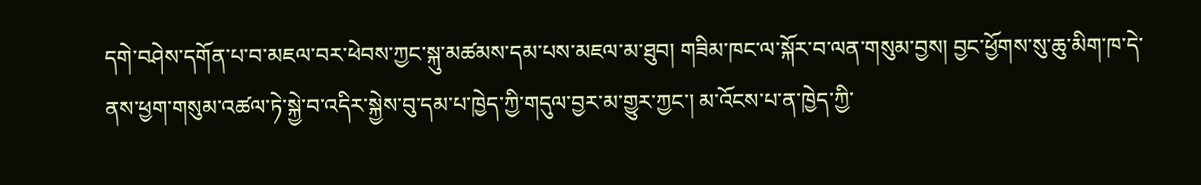དགེ་བཤེས་དགོན་པ་བ་མཇལ་བར་ཕེབས་ཀྱང་སྐུ་མཚམས་དམ་པས་མཇལ་མ་ཐུབ། གཟིམ་ཁང་ལ་སྐོར་བ་ལན་གསུམ་བྱས། བྱང་ཕྱོགས་སུ་ཆུ་མིག་ཁ་དེ་ནས་ཕྱག་གསུམ་འཚལ་ཏེ་སྐྱེ་བ་འདིར་སྐྱེས་བུ་དམ་པ་ཁྱེད་ཀྱི་གདུལ་བྱར་མ་གྱུར་ཀྱང་། མ་འོངས་པ་ན་ཁྱེད་ཀྱི་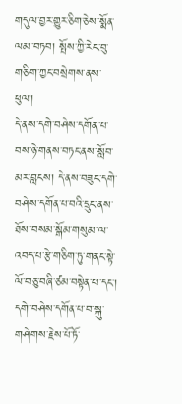གདུལ་བྱར་གྱུར་ཅིག་ཅེས་སྨོན་ལམ་བཏབ། སྤོས་ཀྱི་རེང་བུ་གཅིག་ཀྱང་བསྲེགས་ནས་ཕུལ།
དེ་ནས་དགེ་བཤེས་དགོན་པ་བས་ཉེ་གནས་བཏང་ནས་སློབ་མར་བླངས། དེ་ནས་བཟུང་དགེ་བཤེས་དགོན་པ་བའི་དྲུང་ནས་ཐོས་བསམ་སྒོམ་གསུམ་ལ་འབད་པ་རྩེ་གཅིག་ཏུ་གནང་སྟེ་ལོ་བཅུ་བཞི་ཙམ་བསྟེན་པ་དང་། དགེ་བཤེས་དགོན་པ་བ་སྐུ་གཤེགས་རྗེས་པོ་ཏོ་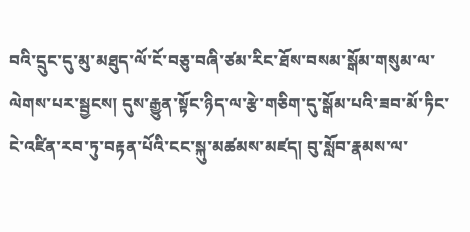བའི་དྲུང་དུ་མུ་མཐུད་ལོ་ངོ་བཅུ་བཞི་ཙམ་རིང་ཐོས་བསམ་སྒོམ་གསུམ་ལ་ལེགས་པར་སྦྱངས། དུས་རྒྱུན་སྟོང་ཉིད་ལ་རྩེ་གཅིག་དུ་སྒོམ་པའི་ཟབ་མོ་ཏིང་ངེ་འཛིན་རབ་ཏུ་བརྟན་པོའི་ངང་སྐུ་མཚམས་མཛད། བུ་སློབ་རྣམས་ལ་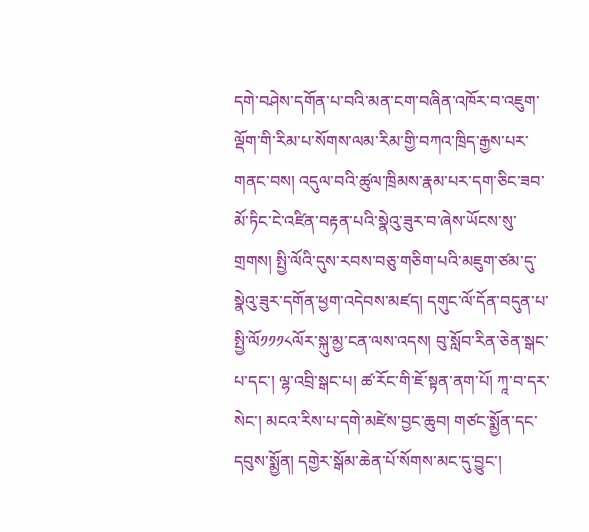དགེ་བཤེས་དགོན་པ་བའི་མན་ངག་བཞིན་འཁོར་བ་འཇུག་ལྡོག་གི་རིམ་པ་སོགས་ལམ་རིམ་གྱི་བཀའ་ཁྲིད་རྒྱས་པར་གནང་བས། འདུལ་བའི་ཚུལ་ཁྲིམས་རྣམ་པར་དག་ཅིང་ཟབ་མོ་ཏིང་ངེ་འཛིན་བརྟན་པའི་སྣེའུ་ཟུར་བ་ཞེས་ཡོངས་སུ་གྲགས། སྤྱི་ལོའི་དུས་རབས་བཅུ་གཅིག་པའི་མཇུག་ཙམ་དུ་སྣེའུ་ཟུར་དགོན་ཕྱག་འདེབས་མཛད། དགུང་ལོ་དོན་བདུན་པ་སྤྱི་ལོ༡༡༡༨ལོར་སྐུ་མྱ་ངན་ལས་འདས། བུ་སློབ་རིན་ཅེན་སྒང་པ་དང་། ལྷ་འབྲི་སྒང་པ། ཚ་རོང་གི་ཇོ་སྟན་ནག་པོ། ཀཱ་བ་དར་སེང་། མངའ་རིས་པ་དགེ་མཛེས་བྱང་ཆུབ། གཙང་སྨྱོན་དང་དབུས་སྨྱོན། དགྱེར་སྒོམ་ཆེན་པོ་སོགས་མང་དུ་བྱུང་།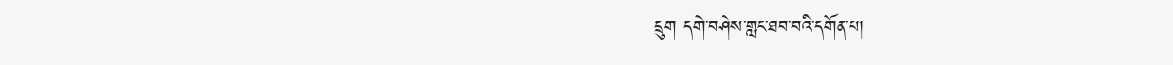དྲུག དགེ་བཤེས་གླང་ཐབ་བའི་དགོན་པ།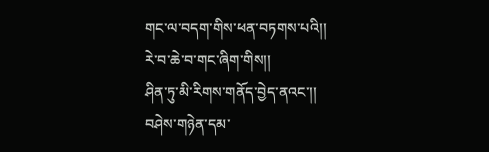གང་ལ་བདག་གིས་ཕན་བཏགས་པའི།།
རེ་བ་ཆེ་བ་གང་ཞིག་གིས།།
ཤིན་ཏུ་མི་རིགས་གནོད་བྱེད་ནའང་།།
བཤེས་གཉེན་དམ་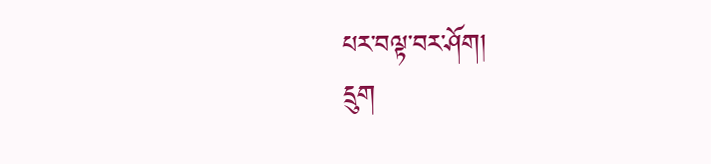པར་བལྟ་བར་ཤོག།
དྲུག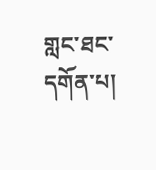གླང་ཐང་དགོན་པ།